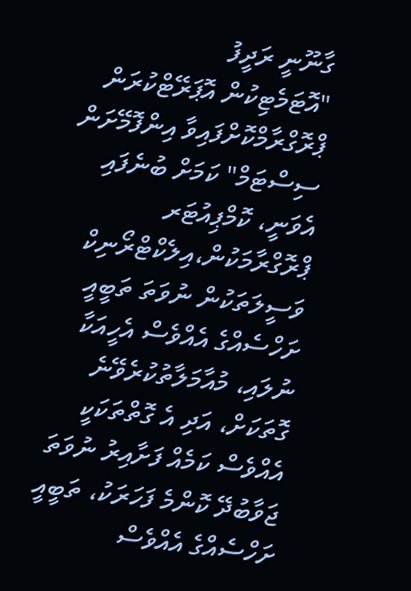ގާނޫނީ ރަދީފު
"އޮޓަމެޓިކުން އޮޕަރޭޓްކުރަން ޕްރޮގްރާމްކޮށްފައިވާ އިންފޮމޭށަން ސިސްޓަމް" ކަމަށް ބުނެފައި އެވަނީ، ކޮމްޕިއުޓަރ ޕްރޮގްރާމަކުން،އިލެކްޓްރޯނިކް ވަސީލަތަކުން ނުވަތަ ތަބީއީ ށަހްސެއްގެ އެއްވެސް އެހީއަކާ ނުލައި، މުއާމަލާތުކުރެވޭނެ ގޮތަކަށް، އަދި އެ ގޮތްތަކަކީ އެއްވެސް ކަމެއް ފަށާއިރު ނުވަތަ ޖަވާބުދޭ ކޮންމެ ފަހަރަކު، ތަބީއީ ށަހްސެއްގެ އެއްވެސް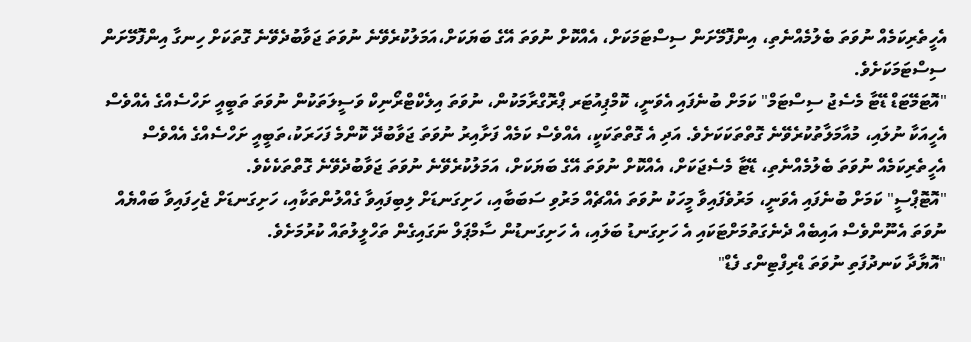އެހީތެރިކަމެއް ނުވަތަ ބެލުމެއްނެތި، އިންފޮމޭށަން ސިސްޓަމަކަށް، އެއްކޮށް ނުވަތަ އޭގެ ބަޔަކަށް،އަމަލުކުރެވޭނެ ނުވަތަ ޖަވާބުދެވޭނެ ގޮތަކަށް ހިނގާ އިންފޮމޭށަން ސިސްޓަމަކަށެވެ.
"އޮޓަމޭޓަޑް ޑޭޓާ މެސެޖު ސިސްޓަމް" ކަމަށް ބުނެފައި އެވަނީ، ކޮމްޕިއުޓަރ ޕްރޮގްރާމަކުން، ނުވަތަ އިލެކްޓްރޯނިކް ވަސީލަތަކުން ނުވަތަ ތަބީއީ ށަހްސެއްގެ އެއްވެސް އެހީއަކާ ނުލައި، މުއާމަލާތުކުރެވޭނެ ގޮތްތަކަކަށެވެ. އަދި އެ ގޮތްތަކަކީ، އެއްވެސް ކަމެއް ފަށާއިރު ނުވަތަ ޖަވާބުދޭ ކޮންމެ ފަހަރަކު،ތަބީއީ ށަހްސެއްގެ އެއްވެސް އެހީތެރިކަމެއް ނުވަތަ ބެލުމެއްނެތި، ޑޭޓާ މެސެޖަކަށް، އެއްކޮށް ނުވަތަ އޭގެ ބަޔަކަށް، އަމަލުކުރެވޭނެ ނުވަތަ ޖަވާބުދެވޭނެ ގޮތްތަކެކެވެ.
"އޮޓޮޕްސީ" ކަމަށް ބުނެފައި އެވަނީ، މަރުވެފައިވާ މީހަކު ނުވަތަ އެއްޗެއް މަރުވި ސަބަބާއި، ހަށިގަނޑަށް ލިބިފައިވާ ގެއްލުންތަކާއި، ހަށިގަނޑަށް ޖެހިފައިވާ ބައްޔެއް ނުވަތަ އެނޫންވެސް އައިބެއް ދެނެގަތުމަށްޓަކައި އެ ހަށިގަނޑު ބަލައި، އެ ހަށިގަނޑުން ސާމްޕަލް ނަގައިގެން ތަހްލީލުތައް ކުރުމަށެވެ.
"އޮޔާދާ ކަނދުފަތި ނުވަތަ ޑްރިފްޓިންގ ފެޑް"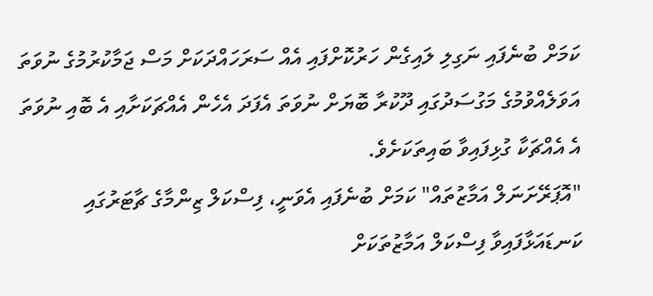ކަމަށް ބުނެފައި ނަގިލި ލައިގެން ހަރުކޮށްފައި އެއް ސަރަހައްދަކަށް މަސް ޖަމާކުރުމުގެ ނުވަތަ އަވަލެއްވުމުގެ މަގުސަދުގައި ދޫކުރާ ބޮޔަށް ނުވަތަ އެފަދަ އެހެން އެއްޗަކަށާއި އެ ބޮއި ނުވަތަ އެ އެއްޗަކާ ގުޅިފައިވާ ބައިތަކަށެވެ.
"އޮޕަރޭށަނަލް އަމާޒުތައް" ކަމަށް ބުނެފައި އެވަނީ، ފިސްކަލް ޒިންމާގެ ޗާޓަރުގައި ކަނޑައަޅާފައިވާ ފިސްކަލް އަމާޒުތަކަށް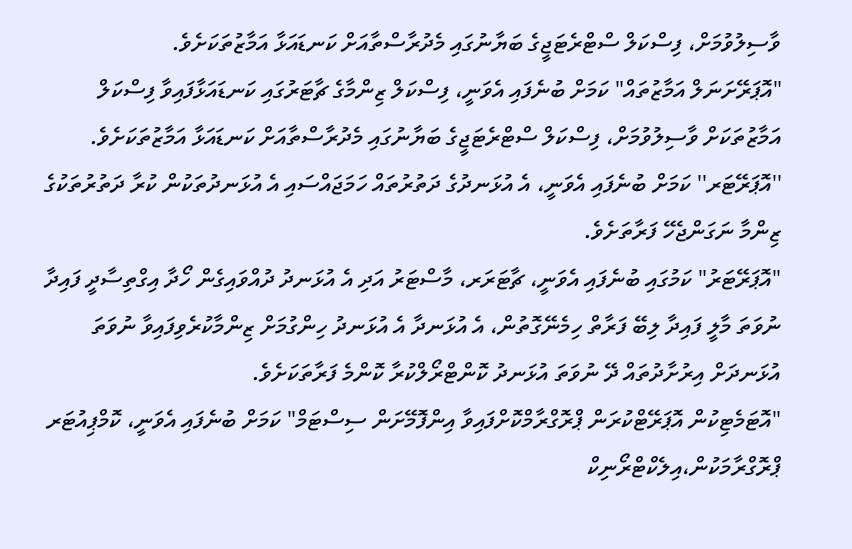ވާސިލުވުމަށް، ފިސްކަލް ސްޓްރެޓަޖީގެ ބަޔާނުގައި މެދުރާސްތާއަށް ކަނޑައަޅާ އަމާޒުތަކަށެވެ.
"އޮޕަރޭށަނަލް އަމާޒުތައް" ކަމަށް ބުނެފައި އެވަނީ، ފިސްކަލް ޒިންމާގެ ޗާޓަރުގައި ކަނޑައަޅާފައިވާ ފިސްކަލް އަމާޒުތަކަށް ވާސިލުވުމަށް، ފިސްކަލް ސްޓްރެޓަޖީގެ ބަޔާނުގައި މެދުރާސްތާއަށް ކަނޑައަޅާ އަމާޒުތަކަށެވެ.
''އޮޕަރޭޓަރ'' ކަމަށް ބުނެފައި އެވަނީ، އެ އުޅަނދުގެ ދަތުރުތައް ހަމަޖައްސައި އެ އުޅަނދުތަކުން ކުރާ ދަތުރުތަކުގެ ޒިންމާ ނަގަންޖެހޭ ފަރާތަށެވެ.
"އޮޕަރޭޓަރު" ކަމުގައި ބުނެފައި އެވަނީ، ޗާޓަރަރ، މާސްޓަރު އަދި އެ އުޅަނދު ދުއްވައިގެން ހޯދާ އިގްތިސާދީ ފައިދާ ނުވަތަ މާލީ ފައިދާ ލިބޭ ފަރާތް ހިމެނޭގޮތުން، އެ އުޅަނދާ އެ އުޅަނދު ހިންގުމަށް ޒިންމާކުރެވިފައިވާ ނުވަތަ އުޅަނދަށް އިރުށާދުތައް ދޭ ނުވަތަ އުޅަނދު ކޮންޓްރޯލްކުރާ ކޮންމެ ފަރާތަކަށެވެ.
"އޮޓަމެޓިކުން އޮޕަރޭޓްކުރަން ޕްރޮގްރާމްކޮށްފައިވާ އިންފޮމޭށަން ސިސްޓަމް" ކަމަށް ބުނެފައި އެވަނީ، ކޮމްޕިއުޓަރ ޕްރޮގްރާމަކުން،އިލެކްޓްރޯނިކް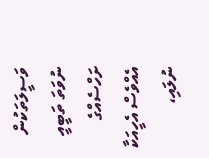ވަސީލަތަކުން ނުވަތަ ތަބީއީ ށަހްސެއްގެ އެއްވެސް އެހީއަކާ ނުލައި،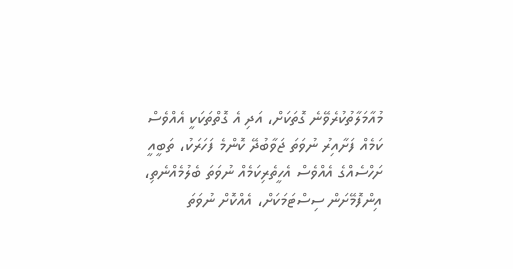މުއާމަލާތުކުރެވޭނެ ގޮތަކަށް، އަދި އެ ގޮތްތަކަކީ އެއްވެސް ކަމެއް ފަށާއިރު ނުވަތަ ޖަވާބުދޭ ކޮންމެ ފަހަރަކު، ތަބީއީ ށަހްސެއްގެ އެއްވެސް އެހީތެރިކަމެއް ނުވަތަ ބެލުމެއްނެތި، އިންފޮމޭށަން ސިސްޓަމަކަށް، އެއްކޮށް ނުވަތަ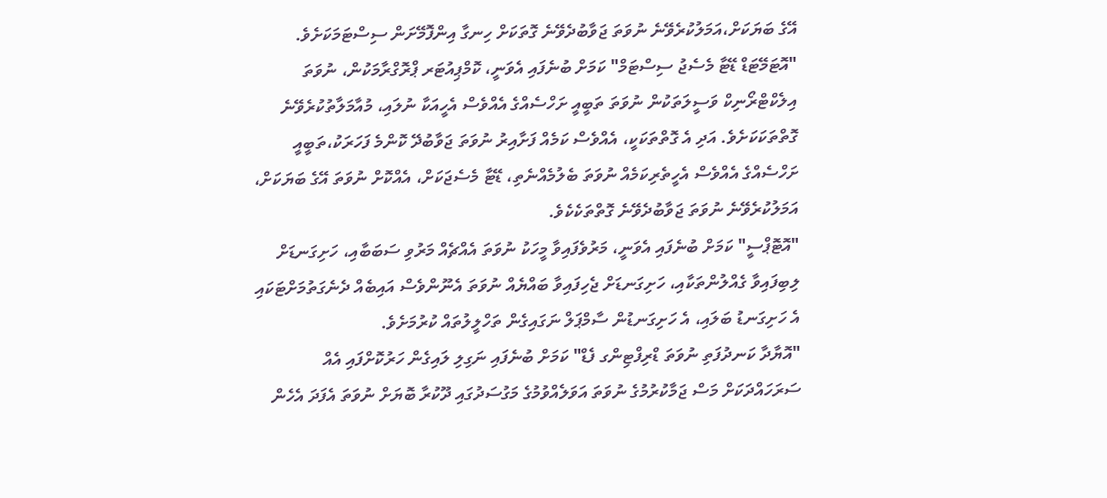އޭގެ ބަޔަކަށް،އަމަލުކުރެވޭނެ ނުވަތަ ޖަވާބުދެވޭނެ ގޮތަކަށް ހިނގާ އިންފޮމޭށަން ސިސްޓަމަކަށެވެ.
"އޮޓަމޭޓަޑް ޑޭޓާ މެސެޖު ސިސްޓަމް" ކަމަށް ބުނެފައި އެވަނީ، ކޮމްޕިއުޓަރ ޕްރޮގްރާމަކުން، ނުވަތަ އިލެކްޓްރޯނިކް ވަސީލަތަކުން ނުވަތަ ތަބީއީ ށަހްސެއްގެ އެއްވެސް އެހީއަކާ ނުލައި، މުއާމަލާތުކުރެވޭނެ ގޮތްތަކަކަށެވެ. އަދި އެ ގޮތްތަކަކީ، އެއްވެސް ކަމެއް ފަށާއިރު ނުވަތަ ޖަވާބުދޭ ކޮންމެ ފަހަރަކު،ތަބީއީ ށަހްސެއްގެ އެއްވެސް އެހީތެރިކަމެއް ނުވަތަ ބެލުމެއްނެތި، ޑޭޓާ މެސެޖަކަށް، އެއްކޮށް ނުވަތަ އޭގެ ބަޔަކަށް، އަމަލުކުރެވޭނެ ނުވަތަ ޖަވާބުދެވޭނެ ގޮތްތަކެކެވެ.
"އޮޓޮޕްސީ" ކަމަށް ބުނެފައި އެވަނީ، މަރުވެފައިވާ މީހަކު ނުވަތަ އެއްޗެއް މަރުވި ސަބަބާއި، ހަށިގަނޑަށް ލިބިފައިވާ ގެއްލުންތަކާއި، ހަށިގަނޑަށް ޖެހިފައިވާ ބައްޔެއް ނުވަތަ އެނޫންވެސް އައިބެއް ދެނެގަތުމަށްޓަކައި އެ ހަށިގަނޑު ބަލައި، އެ ހަށިގަނޑުން ސާމްޕަލް ނަގައިގެން ތަހްލީލުތައް ކުރުމަށެވެ.
"އޮޔާދާ ކަނދުފަތި ނުވަތަ ޑްރިފްޓިންގ ފެޑް" ކަމަށް ބުނެފައި ނަގިލި ލައިގެން ހަރުކޮށްފައި އެއް ސަރަހައްދަކަށް މަސް ޖަމާކުރުމުގެ ނުވަތަ އަވަލެއްވުމުގެ މަގުސަދުގައި ދޫކުރާ ބޮޔަށް ނުވަތަ އެފަދަ އެހެން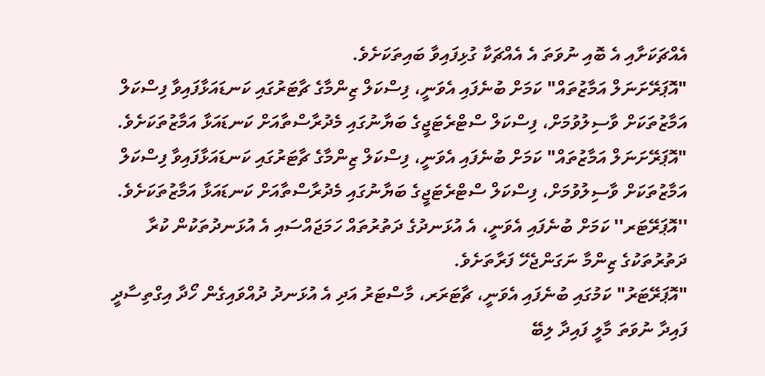އެއްޗަކަށާއި އެ ބޮއި ނުވަތަ އެ އެއްޗަކާ ގުޅިފައިވާ ބައިތަކަށެވެ.
"އޮޕަރޭށަނަލް އަމާޒުތައް" ކަމަށް ބުނެފައި އެވަނީ، ފިސްކަލް ޒިންމާގެ ޗާޓަރުގައި ކަނޑައަޅާފައިވާ ފިސްކަލް އަމާޒުތަކަށް ވާސިލުވުމަށް، ފިސްކަލް ސްޓްރެޓަޖީގެ ބަޔާނުގައި މެދުރާސްތާއަށް ކަނޑައަޅާ އަމާޒުތަކަށެވެ.
"އޮޕަރޭށަނަލް އަމާޒުތައް" ކަމަށް ބުނެފައި އެވަނީ، ފިސްކަލް ޒިންމާގެ ޗާޓަރުގައި ކަނޑައަޅާފައިވާ ފިސްކަލް އަމާޒުތަކަށް ވާސިލުވުމަށް، ފިސްކަލް ސްޓްރެޓަޖީގެ ބަޔާނުގައި މެދުރާސްތާއަށް ކަނޑައަޅާ އަމާޒުތަކަށެވެ.
''އޮޕަރޭޓަރ'' ކަމަށް ބުނެފައި އެވަނީ، އެ އުޅަނދުގެ ދަތުރުތައް ހަމަޖައްސައި އެ އުޅަނދުތަކުން ކުރާ ދަތުރުތަކުގެ ޒިންމާ ނަގަންޖެހޭ ފަރާތަށެވެ.
"އޮޕަރޭޓަރު" ކަމުގައި ބުނެފައި އެވަނީ، ޗާޓަރަރ، މާސްޓަރު އަދި އެ އުޅަނދު ދުއްވައިގެން ހޯދާ އިގްތިސާދީ ފައިދާ ނުވަތަ މާލީ ފައިދާ ލިބޭ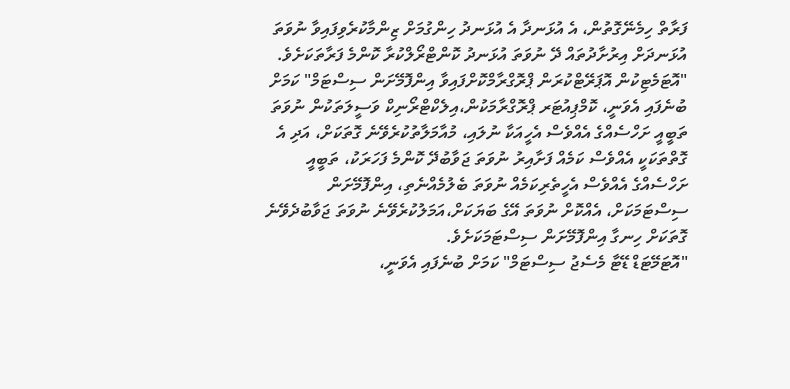ފަރާތް ހިމެނޭގޮތުން، އެ އުޅަނދާ އެ އުޅަނދު ހިންގުމަށް ޒިންމާކުރެވިފައިވާ ނުވަތަ އުޅަނދަށް އިރުށާދުތައް ދޭ ނުވަތަ އުޅަނދު ކޮންޓްރޯލްކުރާ ކޮންމެ ފަރާތަކަށެވެ.
"އޮޓަމެޓިކުން އޮޕަރޭޓްކުރަން ޕްރޮގްރާމްކޮށްފައިވާ އިންފޮމޭށަން ސިސްޓަމް" ކަމަށް ބުނެފައި އެވަނީ، ކޮމްޕިއުޓަރ ޕްރޮގްރާމަކުން،އިލެކްޓްރޯނިކް ވަސީލަތަކުން ނުވަތަ ތަބީއީ ށަހްސެއްގެ އެއްވެސް އެހީއަކާ ނުލައި، މުއާމަލާތުކުރެވޭނެ ގޮތަކަށް، އަދި އެ ގޮތްތަކަކީ އެއްވެސް ކަމެއް ފަށާއިރު ނުވަތަ ޖަވާބުދޭ ކޮންމެ ފަހަރަކު، ތަބީއީ ށަހްސެއްގެ އެއްވެސް އެހީތެރިކަމެއް ނުވަތަ ބެލުމެއްނެތި، އިންފޮމޭށަން ސިސްޓަމަކަށް، އެއްކޮށް ނުވަތަ އޭގެ ބަޔަކަށް،އަމަލުކުރެވޭނެ ނުވަތަ ޖަވާބުދެވޭނެ ގޮތަކަށް ހިނގާ އިންފޮމޭށަން ސިސްޓަމަކަށެވެ.
"އޮޓަމޭޓަޑް ޑޭޓާ މެސެޖު ސިސްޓަމް" ކަމަށް ބުނެފައި އެވަނީ،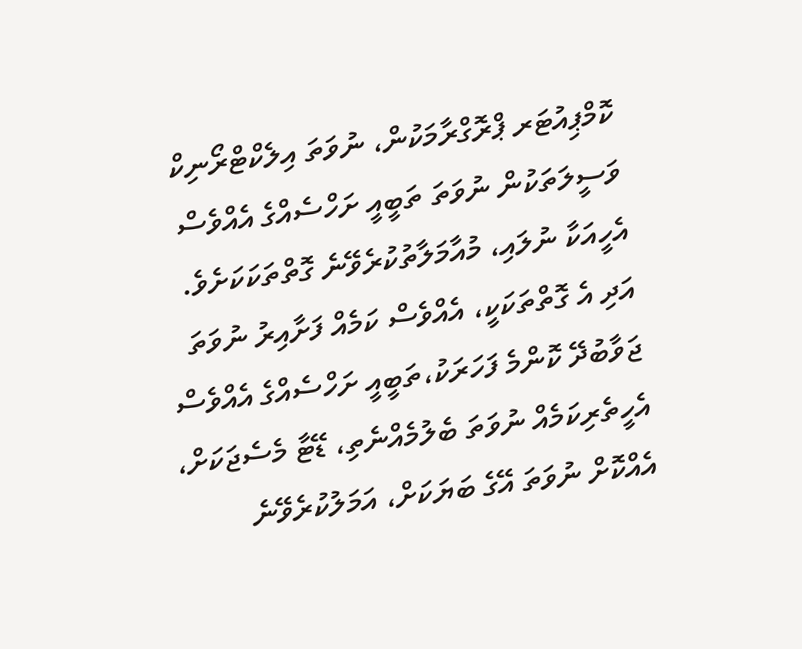ކޮމްޕިއުޓަރ ޕްރޮގްރާމަކުން، ނުވަތަ އިލެކްޓްރޯނިކް ވަސީލަތަކުން ނުވަތަ ތަބީއީ ށަހްސެއްގެ އެއްވެސް އެހީއަކާ ނުލައި، މުއާމަލާތުކުރެވޭނެ ގޮތްތަކަކަށެވެ. އަދި އެ ގޮތްތަކަކީ، އެއްވެސް ކަމެއް ފަށާއިރު ނުވަތަ ޖަވާބުދޭ ކޮންމެ ފަހަރަކު،ތަބީއީ ށަހްސެއްގެ އެއްވެސް އެހީތެރިކަމެއް ނުވަތަ ބެލުމެއްނެތި، ޑޭޓާ މެސެޖަކަށް، އެއްކޮށް ނުވަތަ އޭގެ ބަޔަކަށް، އަމަލުކުރެވޭނެ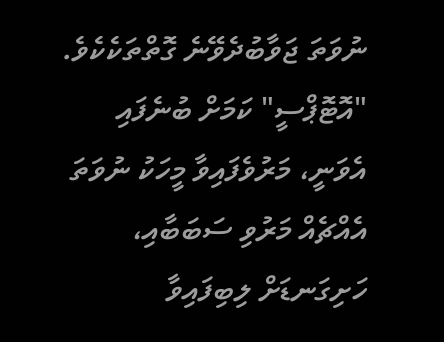ނުވަތަ ޖަވާބުދެވޭނެ ގޮތްތަކެކެވެ.
"އޮޓޮޕްސީ" ކަމަށް ބުނެފައި އެވަނީ، މަރުވެފައިވާ މީހަކު ނުވަތަ އެއްޗެއް މަރުވި ސަބަބާއި، ހަށިގަނޑަށް ލިބިފައިވާ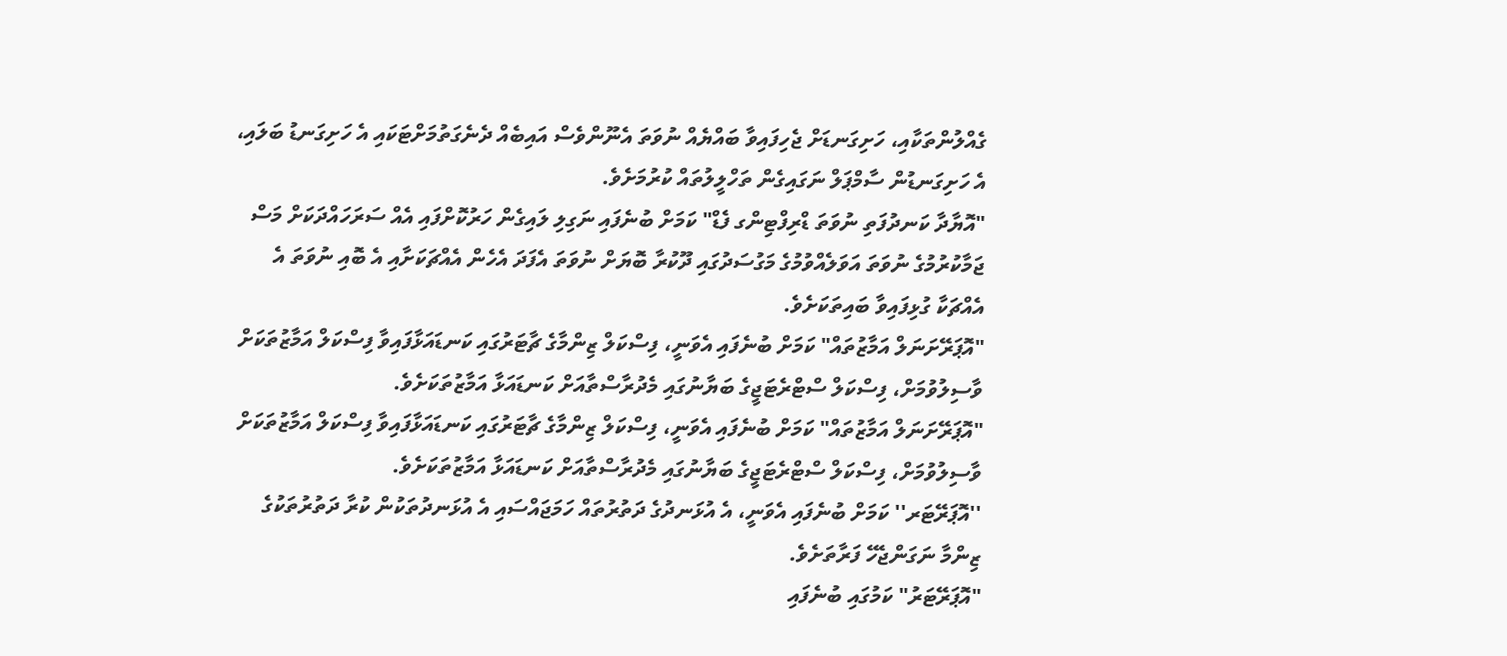ގެއްލުންތަކާއި، ހަށިގަނޑަށް ޖެހިފައިވާ ބައްޔެއް ނުވަތަ އެނޫންވެސް އައިބެއް ދެނެގަތުމަށްޓަކައި އެ ހަށިގަނޑު ބަލައި، އެ ހަށިގަނޑުން ސާމްޕަލް ނަގައިގެން ތަހްލީލުތައް ކުރުމަށެވެ.
"އޮޔާދާ ކަނދުފަތި ނުވަތަ ޑްރިފްޓިންގ ފެޑް" ކަމަށް ބުނެފައި ނަގިލި ލައިގެން ހަރުކޮށްފައި އެއް ސަރަހައްދަކަށް މަސް ޖަމާކުރުމުގެ ނުވަތަ އަވަލެއްވުމުގެ މަގުސަދުގައި ދޫކުރާ ބޮޔަށް ނުވަތަ އެފަދަ އެހެން އެއްޗަކަށާއި އެ ބޮއި ނުވަތަ އެ އެއްޗަކާ ގުޅިފައިވާ ބައިތަކަށެވެ.
"އޮޕަރޭށަނަލް އަމާޒުތައް" ކަމަށް ބުނެފައި އެވަނީ، ފިސްކަލް ޒިންމާގެ ޗާޓަރުގައި ކަނޑައަޅާފައިވާ ފިސްކަލް އަމާޒުތަކަށް ވާސިލުވުމަށް، ފިސްކަލް ސްޓްރެޓަޖީގެ ބަޔާނުގައި މެދުރާސްތާއަށް ކަނޑައަޅާ އަމާޒުތަކަށެވެ.
"އޮޕަރޭށަނަލް އަމާޒުތައް" ކަމަށް ބުނެފައި އެވަނީ، ފިސްކަލް ޒިންމާގެ ޗާޓަރުގައި ކަނޑައަޅާފައިވާ ފިސްކަލް އަމާޒުތަކަށް ވާސިލުވުމަށް، ފިސްކަލް ސްޓްރެޓަޖީގެ ބަޔާނުގައި މެދުރާސްތާއަށް ކަނޑައަޅާ އަމާޒުތަކަށެވެ.
''އޮޕަރޭޓަރ'' ކަމަށް ބުނެފައި އެވަނީ، އެ އުޅަނދުގެ ދަތުރުތައް ހަމަޖައްސައި އެ އުޅަނދުތަކުން ކުރާ ދަތުރުތަކުގެ ޒިންމާ ނަގަންޖެހޭ ފަރާތަށެވެ.
"އޮޕަރޭޓަރު" ކަމުގައި ބުނެފައި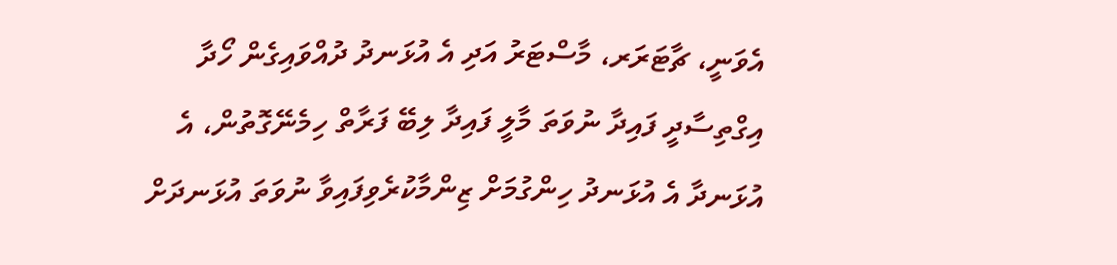އެވަނީ، ޗާޓަރަރ، މާސްޓަރު އަދި އެ އުޅަނދު ދުއްވައިގެން ހޯދާ އިގްތިސާދީ ފައިދާ ނުވަތަ މާލީ ފައިދާ ލިބޭ ފަރާތް ހިމެނޭގޮތުން، އެ އުޅަނދާ އެ އުޅަނދު ހިންގުމަށް ޒިންމާކުރެވިފައިވާ ނުވަތަ އުޅަނދަށް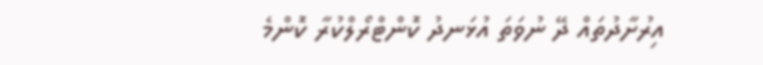އިރުށާދުތައް ދޭ ނުވަތަ އުޅަނދު ކޮންޓްރޯލްކުރާ ކޮންމެ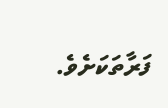ފަރާތަކަށެވެ.